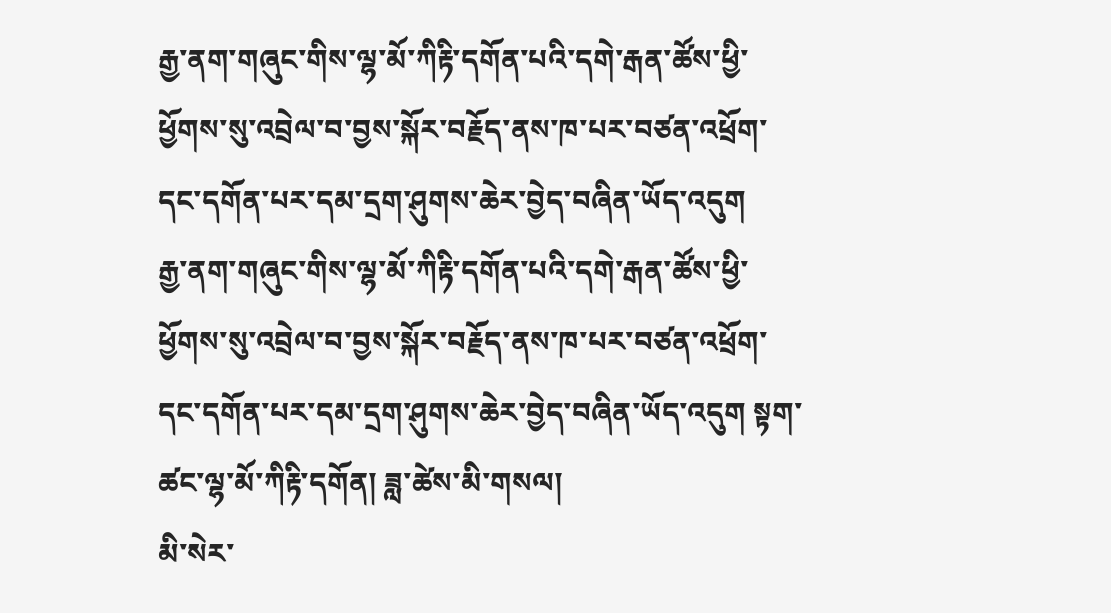རྒྱ་ནག་གཞུང་གིས་ལྷ་མོ་ཀིརྟི་དགོན་པའི་དགེ་རྒན་ཚོས་ཕྱི་ཕྱོགས་སུ་འབྲེལ་བ་བྱས་སྐོར་བརྗོད་ནས་ཁ་པར་བཙན་འཕྲོག་དང་དགོན་པར་དམ་དྲག་ཤུགས་ཆེར་བྱེད་བཞིན་ཡོད་འདུག
རྒྱ་ནག་གཞུང་གིས་ལྷ་མོ་ཀིརྟི་དགོན་པའི་དགེ་རྒན་ཚོས་ཕྱི་ཕྱོགས་སུ་འབྲེལ་བ་བྱས་སྐོར་བརྗོད་ནས་ཁ་པར་བཙན་འཕྲོག་དང་དགོན་པར་དམ་དྲག་ཤུགས་ཆེར་བྱེད་བཞིན་ཡོད་འདུག སྟག་ཚང་ལྷ་མོ་ཀིརྟི་དགོན། ཟླ་ཚེས་མི་གསལ།
མི་སེར་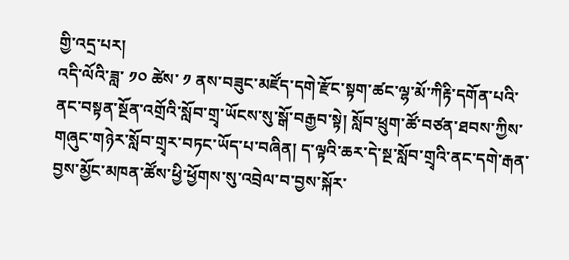གྱི་འདྲ་པར།
འདི་ལོའི་ཟླ་ ༡༠ ཚེས་ ༡ ནས་བཟུང་མཛོད་དགེ་རྫོང་སྟག་ཚང་ལྷ་མོ་ཀིརྟི་དགོན་པའི་ནང་བསྟན་སྔོན་འགྲོའི་སློབ་གྲྭ་ཡོངས་སུ་སྒོ་བརྒྱབ་སྟེ། སློབ་ཕྲུག་ཚོ་བཙན་ཐབས་ཀྱིས་གཞུང་གཉེར་སློབ་གྲྭར་བཏང་ཡོད་པ་བཞིན། ད་ལྟའི་ཆར་དེ་སྔ་སློབ་གྲྭའི་ནང་དགེ་རྒན་བྱས་མྱོང་མཁན་ཚོས་ཕྱི་ཕྱོགས་སུ་འབྲེལ་བ་བྱས་སྐོར་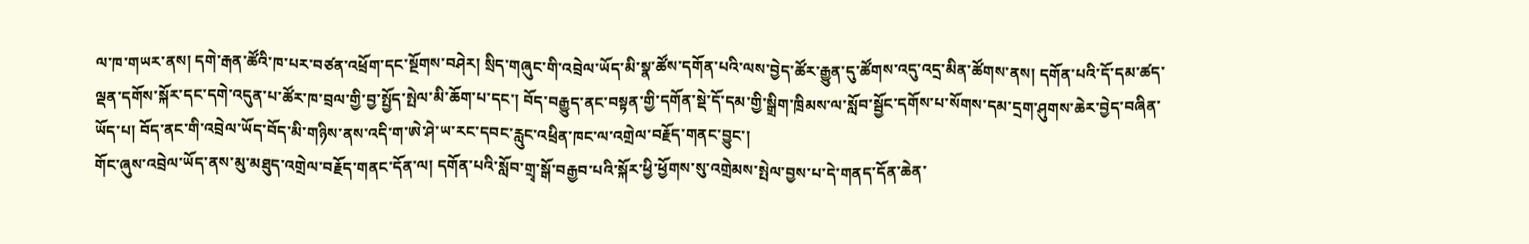ལ་ཁ་གཡར་ནས། དགེ་རྒན་ཚོའི་ཁ་པར་བཙན་འཕྲོག་དང་སྔོགས་བཤེར། སྲིད་གཞུང་གི་འབྲེལ་ཡོད་མི་སྣ་ཚོས་དགོན་པའི་ལས་བྱེད་ཚོར་རྒྱུན་དུ་ཚོགས་འདུ་འདྲ་མིན་ཚོགས་ནས། དགོན་པའི་དོ་དམ་ཚད་ལྡན་དགོས་སྐོར་དང་དགེ་འདུན་པ་ཚོར་ཁ་བྲལ་གྱི་བྱ་སྤྱོད་སྤེལ་མི་ཆོག་པ་དང་། བོད་བརྒྱུད་ནང་བསྟན་གྱི་དགོན་སྡེ་དོ་དམ་གྱི་སྒྲིག་ཁྲིམས་ལ་སློབ་སྦྱོང་དགོས་པ་སོགས་དམ་དྲག་ཤུགས་ཆེར་བྱེད་བཞིན་ཡོད་པ། བོད་ནང་གི་འབྲེལ་ཡོད་བོད་མི་གཉིས་ནས་འདི་ག་ཨེ་ཤེ་ཡ་རང་དབང་རླུང་འཕྲིན་ཁང་ལ་འགྲེལ་བརྗོད་གནང་བྱུང་།
གོང་ཞུས་འབྲེལ་ཡོད་ནས་མུ་མཐུད་འགྲེལ་བརྗོད་གནང་དོན་ལ། དགོན་པའི་སློབ་གྲྭ་སྒོ་བརྒྱབ་པའི་སྐོར་ཕྱི་ཕྱོགས་སུ་འགྲེམས་སྤེལ་བྱས་པ་དེ་གནད་དོན་ཆེན་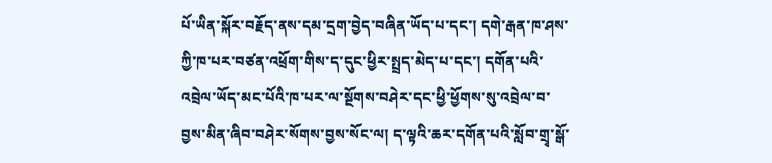པོ་ཡིན་སྐོར་བརྗོད་ནས་དམ་དྲག་བྱེད་བཞིན་ཡོད་པ་དང་། དགེ་རྒན་ཁ་ཤས་ཀྱི་ཁ་པར་བཙན་འཕྲོག་གིས་ད་དུང་ཕྱིར་སྤྲད་མེད་པ་དང་། དགོན་པའི་འབྲེལ་ཡོད་མང་པོའི་ཁ་པར་ལ་སྔོགས་བཤེར་དང་ཕྱི་ཕྱོགས་སུ་འབྲེལ་བ་བྱས་མིན་ཞིབ་བཤེར་སོགས་བྱས་སོང་ལ། ད་ལྟའི་ཆར་དགོན་པའི་སློབ་གྲྭ་སྒོ་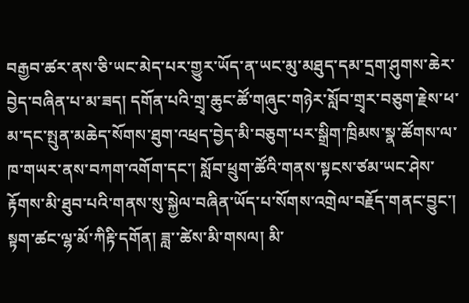བརྒྱབ་ཚར་ནས་ཅི་ཡང་མེད་པར་གྱུར་ཡོད་ན་ཡང་མུ་མཐུད་དམ་དྲག་ཤུགས་ཆེར་བྱེད་བཞིན་པ་མ་ཟད། དགོན་པའི་གྲྭ་ཆུང་ཚོ་གཞུང་གཉེར་སློབ་གྲྭར་བཅུག་རྗེས་ཕ་མ་དང་སྤུན་མཆེད་སོགས་ཐུག་འཕྲད་བྱེད་མི་བཅུག་པར་སྒྲིག་ཁྲིམས་སྣ་ཚོགས་ལ་ཁ་གཡར་ནས་བཀག་འགོག་དང་། སློབ་ཕྲུག་ཚོའི་གནས་སྟངས་ཙམ་ཡང་ཤེས་རྟོགས་མི་ཐུབ་པའི་གནས་སུ་སྐྱེལ་བཞིན་ཡོད་པ་སོགས་འགྲེལ་བརྗོད་གནང་བྱུང་།
སྟག་ཚང་ལྷ་མོ་ཀིརྟི་དགོན། ཟླ་་ཚེས་མི་གསལ། མི་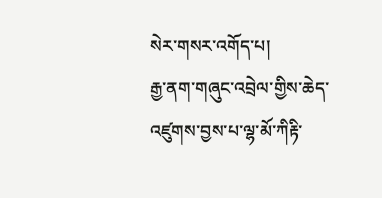སེར་གསར་འགོད་པ།
རྒྱ་ནག་གཞུང་འབྲེལ་གྱིས་ཆེད་འཛུགས་བྱས་པ་ལྷ་མོ་ཀིརྟི་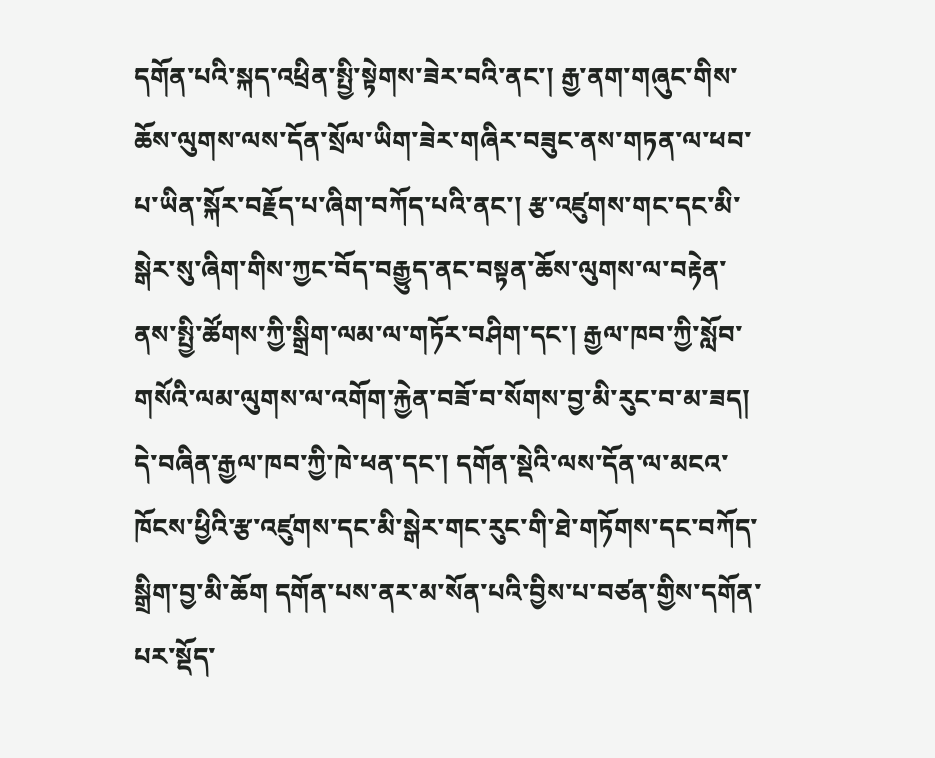དགོན་པའི་སྐད་འཕྲིན་སྤྱི་སྟེགས་ཟེར་བའི་ནང་། རྒྱ་ནག་གཞུང་གིས་ཆོས་ལུགས་ལས་དོན་སྲོལ་ཡིག་ཟེར་གཞིར་བཟུང་ནས་གཏན་ལ་ཕབ་པ་ཡིན་སྐོར་བརྗོད་པ་ཞིག་བཀོད་པའི་ནང་། རྩ་འཛུགས་གང་དང་མི་སྒེར་སུ་ཞིག་གིས་ཀྱང་བོད་བརྒྱུད་ནང་བསྟན་ཆོས་ལུགས་ལ་བརྟེན་ནས་སྤྱི་ཚོགས་ཀྱི་སྒྲིག་ལམ་ལ་གཏོར་བཤིག་དང་། རྒྱལ་ཁབ་ཀྱི་སློབ་གསོའི་ལམ་ལུགས་ལ་འགོག་རྐྱེན་བཟོ་བ་སོགས་བྱ་མི་རུང་བ་མ་ཟད། དེ་བཞིན་རྒྱལ་ཁབ་ཀྱི་ཁེ་ཕན་དང་། དགོན་སྡེའི་ལས་དོན་ལ་མངའ་ཁོངས་ཕྱིའི་རྩ་འཛུགས་དང་མི་སྒེར་གང་རུང་གི་ཐེ་གཏོགས་དང་བཀོད་སྒྲིག་བྱ་མི་ཆོག དགོན་པས་ནར་མ་སོན་པའི་བྱིས་པ་བཙན་གྱིས་དགོན་པར་སྡོད་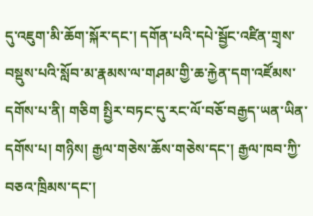དུ་འཇུག་མི་ཆོག་སྐོར་དང་། དགོན་པའི་དཔེ་སྦྱོང་འཛིན་གྲྭས་བསྡུས་པའི་སློབ་མ་རྣམས་ལ་གཤམ་གྱི་ཆ་རྐྱེན་དག་འཛོམས་དགོས་པ་ནི། གཅིག སྤྱིར་བཏང་དུ་རང་ལོ་བཅོ་བརྒྱད་ཡན་ཡིན་དགོས་པ། གཉིས། རྒྱལ་གཅེས་ཆོས་གཅེས་དང་། རྒྱལ་ཁབ་ཀྱི་བཅའ་ཁྲིམས་དང་།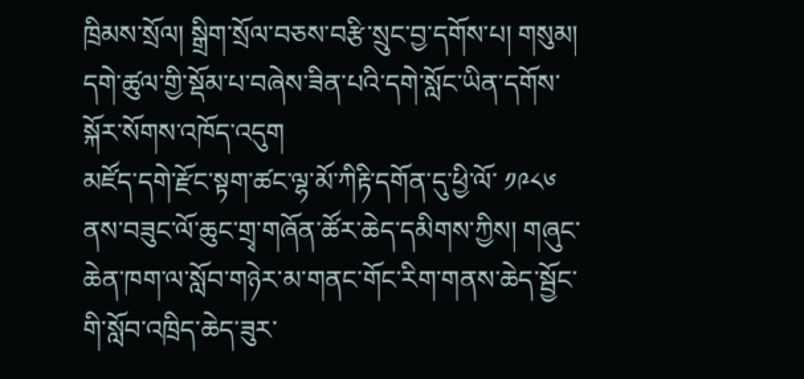ཁྲིམས་སྲོལ། སྒྲིག་སྲོལ་བཅས་བརྩི་སྲུང་བྱ་དགོས་པ། གསུམ། དགེ་ཚུལ་གྱི་སྡོམ་པ་བཞེས་ཟིན་པའི་དགེ་སློང་ཡིན་དགོས་སྐོར་སོགས་འཁོད་འདུག
མཛོད་དགེ་རྫོང་སྟག་ཚང་ལྷ་མོ་ཀིརྟི་དགོན་དུ་ཕྱི་ལོ་ ༡༩༨༦ ནས་བཟུང་ལོ་ཆུང་གྲྭ་གཞོན་ཚོར་ཆེད་དམིགས་ཀྱིས། གཞུང་ཆེན་ཁག་ལ་སློབ་གཉེར་མ་གནང་གོང་རིག་གནས་ཆེད་སྦྱོང་གི་སློབ་འཁྲིད་ཆེད་ཟུར་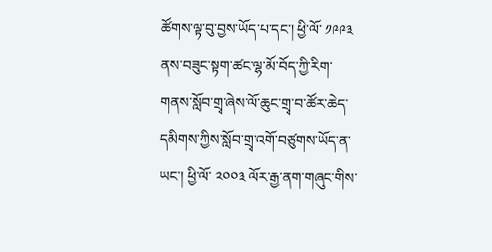ཚོགས་ལྟ་བུ་བྱས་ཡོད་པ་དང་། ཕྱི་ལོ་ ༡༩༩༣ ནས་བཟུང་སྟག་ཚང་ལྷ་མོ་བོད་ཀྱི་རིག་གནས་སློབ་གྲྭ་ཞེས་ལོ་ཆུང་གྲྭ་བ་ཚོར་ཆེད་དམིགས་ཀྱིས་སློབ་གྲྭ་འགོ་བཙུགས་ཡོད་ན་ཡང་། ཕྱི་ལོ་ ༢༠༠༣ ལོར་རྒྱ་ནག་གཞུང་གིས་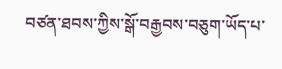བཙན་ཐབས་ཀྱིས་སྒོ་བརྒྱབས་བཅུག་ཡོད་པ་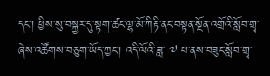དང་། ཕྱིས་སུ་བསྐྱར་དུ་སྟག་ཚང་ལྷ་མོ་ཀིརྟི་ནང་བསྟན་སྔོན་འགྲོའི་སློབ་གྲྭ་ཞེས་འཚོགས་བཅུག་ཡོད་ཀྱང་། འདི་ལོའི་ཟླ་ ༧ པ་ནས་བཟུང་སློབ་གྲྭ་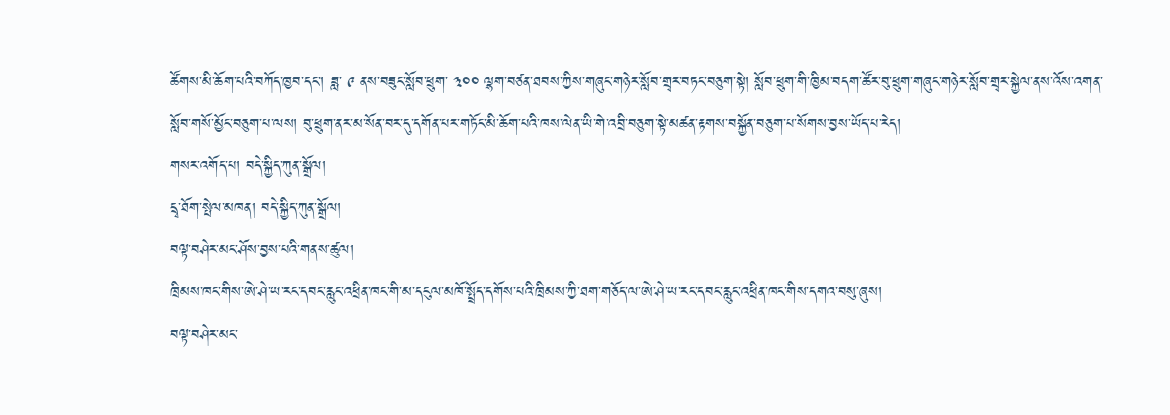ཚོགས་མི་ཆོག་པའི་བཀོད་ཁྱབ་དང་། ཟླ་ ༩ ནས་བཟུང་སློབ་ཕྲུག་ ༣༠༠ ལྷག་བཙན་ཐབས་ཀྱིས་གཞུང་གཉེར་སློབ་གྲྭར་བཏང་བཅུག་སྟེ། སློབ་ཕྲུག་གི་ཁྱིམ་བདག་ཚོར་བུ་ཕྲུག་གཞུང་གཉེར་སློབ་གྲྭར་སྐྱེལ་ནས་འོས་འགན་སློབ་གསོ་མྱོང་བཅུག་པ་ལས། བུ་ཕྲུག་ནར་མ་སོན་བར་དུ་དགོན་པར་གཏོང་མི་ཆོག་པའི་ཁས་ལེན་ཡི་གེ་འབྲི་བཅུག་སྟེ་མཚན་རྟགས་བསྐྱོན་བཅུག་པ་སོགས་བྱས་ཡོད་པ་རེད།
གསར་འགོད་པ། བདེ་སྐྱིད་ཀུན་སྒྲོལ།
དྲྭ་ཐོག་སྤེལ་མཁན། བདེ་སྐྱིད་ཀུན་སྒྲོལ།
བལྟ་བཤེར་མང་ཤོས་བྱས་པའི་གནས་ཚུལ།
ཁྲིམས་ཁང་གིས་ཨེ་ཤེ་ཡ་རང་དབང་རླུང་འཕྲིན་ཁང་གི་མ་དངུལ་མཁོ་སྤྲོད་དགོས་པའི་ཁྲིམས་ཀྱི་ཐག་གཅོད་ལ་ཨེ་ཤེ་ཡ་རང་དབང་རླུང་འཕྲིན་ཁང་གིས་དགའ་བསུ་ཞུས།
བལྟ་བཤེར་མང་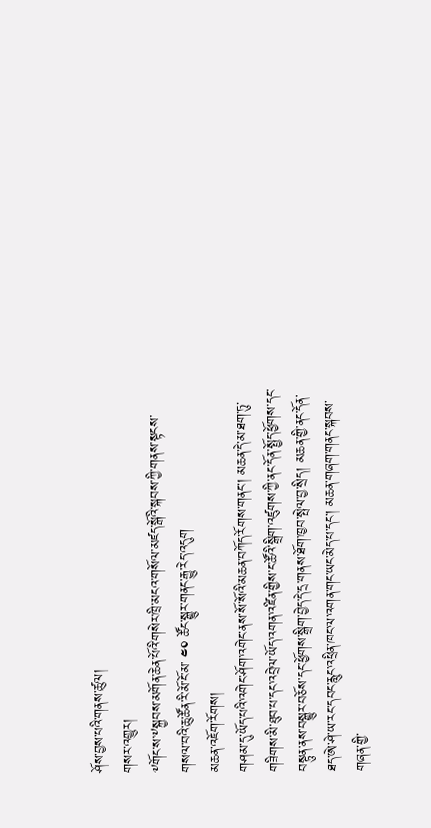ཤོས་བྱས་པའི་གནས་ཚུལ།
གསར་འགྱུར།
༸གོང་ས་༸སྐྱབས་མགོན་ཆེན་པོའི་གསེར་ཁྲི་མངའ་གསོལ་མཛད་སྒོའི་སྐབས་ཀྱི་གནས་སྟངས་གསལ་བའི་ཆུ་ཚོན་རི་མོ་ངོ་མ་ ༤༠ ཚོང་སྒྱུར་གནང་རྒྱུ་རེད་འདུག
མཆན་འཇོག་རོགས།
གཤམ་དུ་ཡོད་པའི་འགེང་ཤོག་འགེང་ནས་སོ་སོའི་མཆན་བཀོད་རོགས་གནང་། མཆན་དེ་མ་ཐག་ཏུ་གཟིགས་མི་ཐུབ་པ་དང་འབྲེལ་ཡོད་འགན་འཛིན་གྱིས་ང་ཚོའི་སྒྲིག་འཛུགས་ཀྱི་ནང་དོན་སྤྱོད་ཕྱོགས་དང་བསྟུན་ནས་བསྒྱུར་བཅོས་དང་ཕྱོགས་སྒྲིག་བྱེད་དེ་དྲ་གནས་ཐོག་ཁྱབ་སྤེལ་བྱ་སྲིད། མཆན་གྱི་ནང་དོན་ཐད་ཨེ་ཤེ་ཡ་རང་དབང་རླུང་འཕྲིན་ཁང་ལ་འགན་གང་ཡང་མེད་པ་དང་། མཆན་གཞག་གནང་སྐབས་གཞན་གྱི་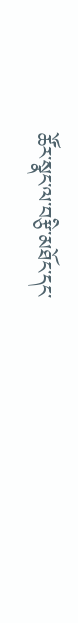ཚོར་སྣང་ལ་བརྩི་མཐོང་དང་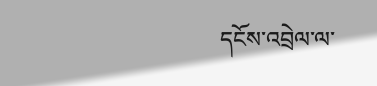དངོས་འབྲེལ་ལ་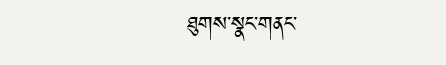ཐུགས་སྣང་གནང་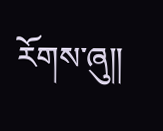རོགས་ཞུ༎